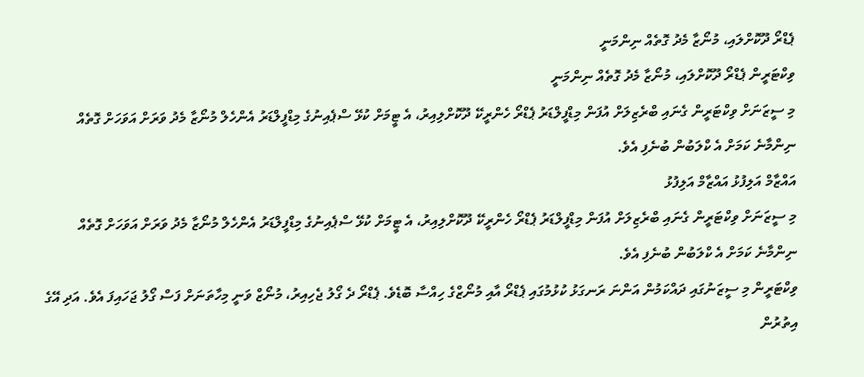ޕެޑްރޯ ދޫކޮށްލައި، މުނޯޒާ މެދު ގޮތެއް ނިންމަނީ
ވިކްޓަރީން ޕެޑްރޯ ދޫކޮށްލައި، މުނޯޒާ މެދު ގޮތެއް ނިންމަނީ
މި ސީޒަނަށް ވިކްޓަރީން ގެނައި ބްރެޒިލަށް އުފަން މިޑްފީލްޑަރު ޕެޑްރޯ ހެންރީކޭ ދޫކޮށްލިއިރު، އެ ޓީމަށް ކުޅޭ ސްޕެއިނުގެ މިޑްފީލްޑަރު އެންހެލް މުނޯޒާ މެދު ވަރަށް އަވަހަށް ގޮތެއް ނިންމާނެ ކަމަށް އެ ކްލަބުން ބުނެފި އެވެ.
އައްޒާމް އަލިފުޅު އައްޒާމް އަލިފުޅު
މި ސީޒަނަށް ވިކްޓަރީން ގެނައި ބްރެޒިލަށް އުފަން މިޑްފީލްޑަރު ޕެޑްރޯ ހެންރީކޭ ދޫކޮށްލިއިރު، އެ ޓީމަށް ކުޅޭ ސްޕެއިނުގެ މިޑްފީލްޑަރު އެންހެލް މުނޯޒާ މެދު ވަރަށް އަވަހަށް ގޮތެއް ނިންމާނެ ކަމަށް އެ ކްލަބުން ބުނެފި އެވެ.
ވިކްޓަރީން މި ސީޒަނުގައި ދައްކަމުން އަންނަ ރަނގަޅު ކުޅުމުގައި ޕެޑްރޯ އާއި މުނޯޒްގެ ހިއްސާ ބޮޑެވެ. ޕެޑްރޯ ދެ ގޯލު ޖެހިއިރު، މުނޯޒް ވަނީ މިހާތަނަށް ފަސް ގޯލު ޖަހައިފަ އެވެ. އަދި އޭގެ އިތުރުން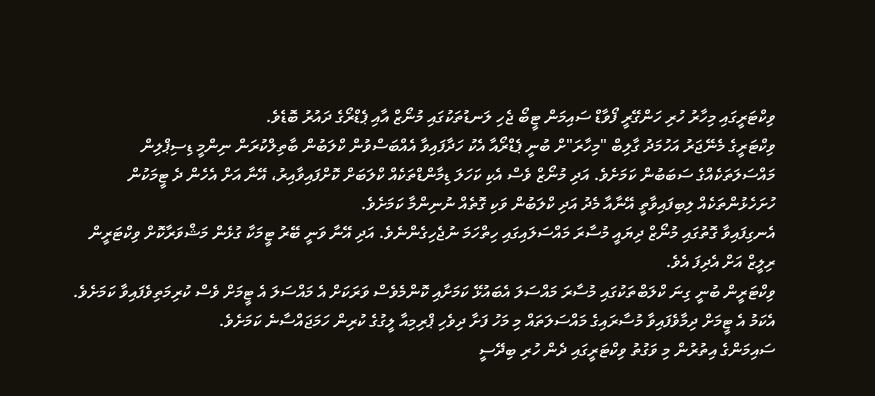ވިކްޓަރީގައި މިހާރު ހުރި ހަންގޭރީ ފޯވާޑް ސައިމަން ޓީބޯ ޖެހި ލަނޑުތަކުގައި މުނޯޒް އާއި ޕެޑްރޯގެ ދައުރު ބޮޑެވެ.
ވިކްޓަރީގެ މެނޭޖަރު އަހުމަދު ގާލިބް "މިހާރަ"ށް ބުނީ ޕެޑްރޯއާ އެކު ހަދާފައިވާ އެއްބަސްވުން ކްލަބުން ބާތިލްކުރަން ނިންމީ ޑިސިޕްލިން މައްސަލަތަކެއްގެ ސަބަބުން ކަމަށެވެ. އަދި މުނޯޒް ވެސް އެކި ކަހަލަ ޑިމާންޑްތަކެއް ކްލަބަށް ކޮށްފައިވާއިރު، އޭނާ އަށް އެހެން ދެ ޓީމަކުން ހުށަހެޅުންތަކެއް ލިބިފައިވާތީ އޭނާއާ މެދު އަދި ކްލަބުން ވަކި ގޮތެއް ނުނިންމާ ކަމަށެވެ.
އެނގިފައިވާ ގޮތުގައި މުނޯޒް ދިޔައީ މުސާރަ މައްސަލައިގައި ހިތްހަމަ ނުޖެހިގެންނެވެ. އަދި އޭނާ ވަނީ ބޭރު ޓީމަކާ ގުޅެން މަޝްވަރާކޮށް ވިކްޓަރީން ރިލީޒް އަށް އެދިފަ އެވެ.
ވިކްޓަރީން ބުނީ ގިނަ ކްލަބްތަކުގައި މުސާރަ މައްސަލަ އެބައުޅޭ ކަމަށާއި ކޮންމެވެސް ވަރަކަށް އެ މައްސަލަ އެ ޓީމަށް ވެސް ކުރިމަތިވެފައިވާ ކަމަށެވެ. އެކަމު އެ ޓީމަށް ދިމާވެފައިވާ މުސާރައިގެ މައްސަލަތައް މި މަހު ފަށާ ދިވެހި ޕްރިމިއާ ލީގުގެ ކުރިން ހަމަޖައްސާނެ ކަމަށެވެ.
ސައިމަންގެ އިތުރުން މި ވަގުތު ވިކްޓަރީގައި ދެން ހުރި ބިދޭސީ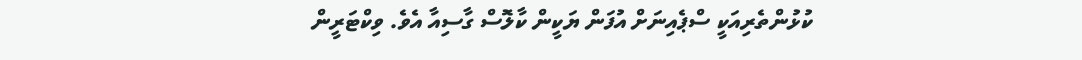ކުޅުންތެރިއަކީ ސްޕެއިނަށް އުފަން ޔަކީން ކާލޮސް ގާސިއާ އެވެ. ވިކްޓަރީން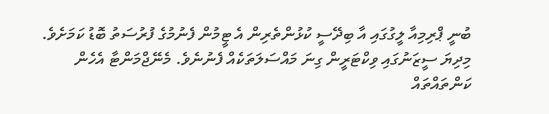ބުނީ ޕްރިމިއާ ލީގުގައި އާ ބިދޭސީ ކުޅުންތެރިން އެ ޓީމުން ފެނުމުގެ ފުރުސަތު ބޮޑު ކަމަށެވެ.
މިދިޔަ ސީޒަނުގައި ވިކްޓަރީން ގިނަ މައްސަލަތަކެއް ފެނުނެވެ. މެނޭޖްމަންޓާ އެހެން ކަންތައްތައް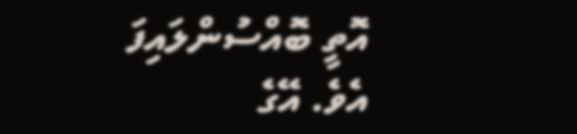އޮތީ ބޮއްސުންލައިފަ އެވެ. އޭގެ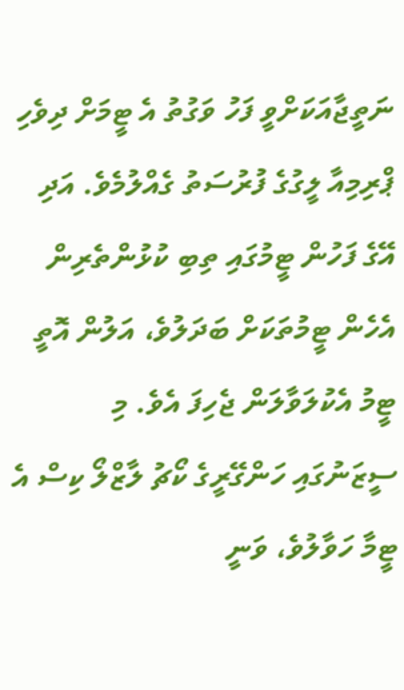ނަތީޖާއަކަށްވީ ފަހު ވަގުތު އެ ޓީމަށް ދިވެހި ޕްރިމިއާ ލީގުގެ ފުރުސަތު ގެއްލުމެވެ. އަދި އޭގެ ފަހުން ޓީމުގައި ތިބި ކުޅުންތެރިން އެހެން ޓީމުތަކަށް ބަދަލުވެ، އަލުން އޮތީ ޓީމު އެކުލަވާލަން ޖެހިފަ އެވެ. މި ސީޒަނުގައި ހަންގޭރީގެ ކޯޗު ލާޒްލޯ ކިސް އެ ޓީމާ ހަވާލުވެ، ވަނީ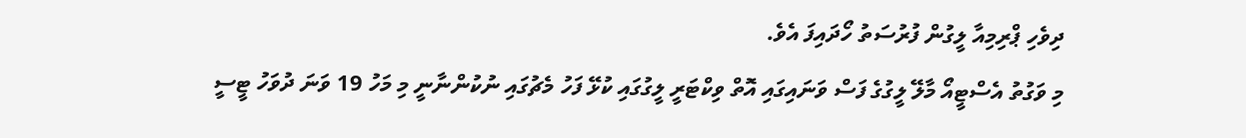ދިވެހި ޕްރިމިއާ ލީގުން ފުރުސަތު ހޯދައިފަ އެވެ.
މި ވަގުތު އެސްޓީއޯ މާލޭ ލީގުގެ ފަސް ވަނައިގައި އޮތް ވިކްޓަރީ ލީގުގައި ކުޅޭ ފަހު މެޗުގައި ނުކުންނާނީ މި މަހު 19 ވަނަ ދުވަހު ޓީސީ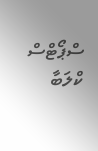ސްޕޯޓްސް ކްލަބާ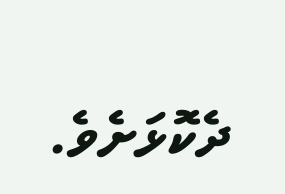ދެކޮޅަށެވެ.